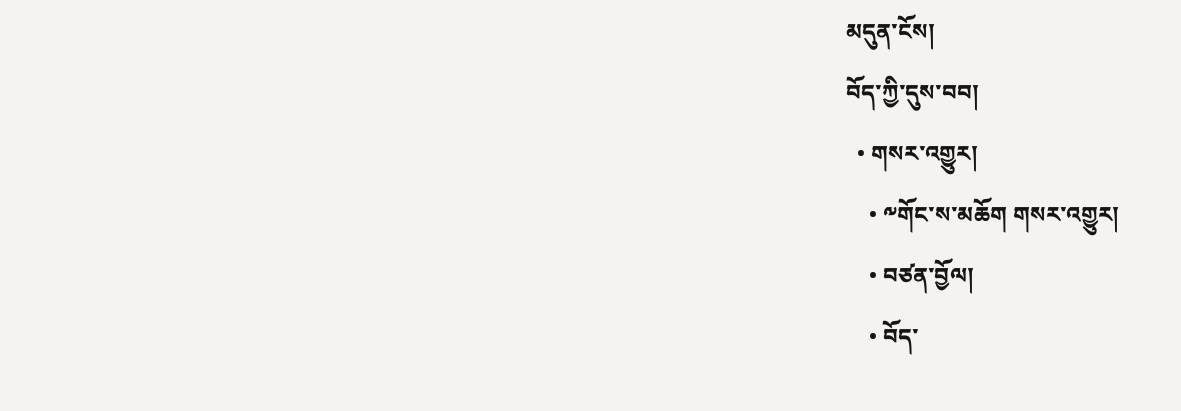མདུན་ངོས།
བོད་ཀྱི་དུས་བབ།
  • གསར་འགྱུར།
    • ༸གོང་ས་མཆོག གསར་འགྱུར།
    • བཙན་བྱོལ།
    • བོད་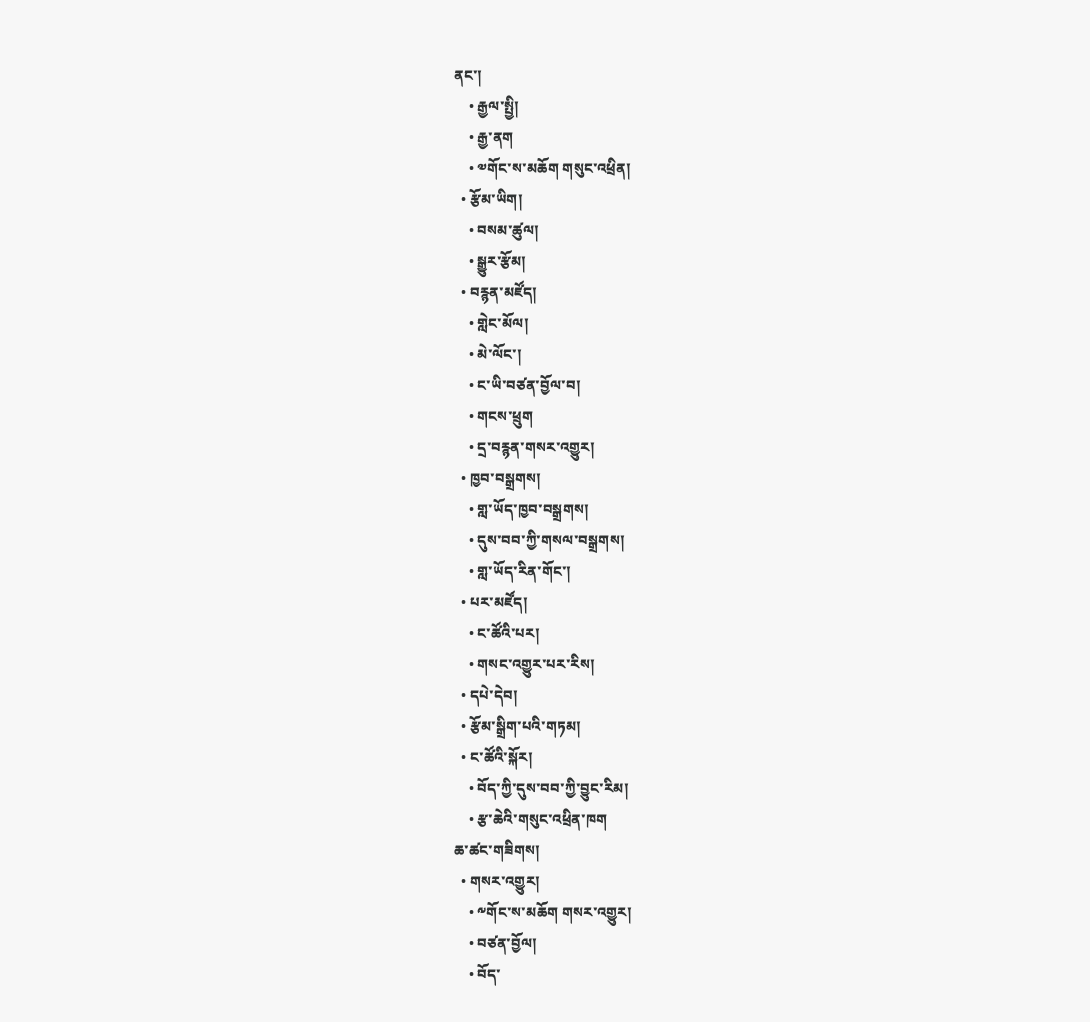ནང་།
    • རྒྱལ་སྤྱི།
    • རྒྱ་ནག
    • ༧གོང་ས་མཆོག གསུང་འཕྲིན།
  • རྩོམ་ཡིག།
    • བསམ་ཚུལ།
    • སྒྱུར་རྩོམ།
  • བརྙན་མཛོད།
    • གླེང་མོལ།
    • མེ་ལོང་།
    • ང་ཡི་བཙན་བྱོལ་བ།
    • གངས་ཕྲུག
    • དྲ་བརྙན་གསར་འགྱུར།
  • ཁྱབ་བསྒྲགས།
    • གླ་ཡོད་ཁྱབ་བསྒྲགས།
    • དུས་བབ་ཀྱི་གསལ་བསྒྲགས།
    • གླ་ཡོད་རིན་གོང་།
  • པར་མཛོད།
    • ང་ཚོའི་པར།
    • གསང་འགྱུར་པར་རིས།
  • དཔེ་དེབ།
  • རྩོམ་སྒྲིག་པའི་གཏམ།
  • ང་ཚོའི་སྐོར།
    • བོད་ཀྱི་དུས་བབ་ཀྱི་བྱུང་རིམ།
    • རྩ་ཆེའི་གསུང་འཕྲིན་ཁག
ཆ་ཚང་གཟིགས།
  • གསར་འགྱུར།
    • ༸གོང་ས་མཆོག གསར་འགྱུར།
    • བཙན་བྱོལ།
    • བོད་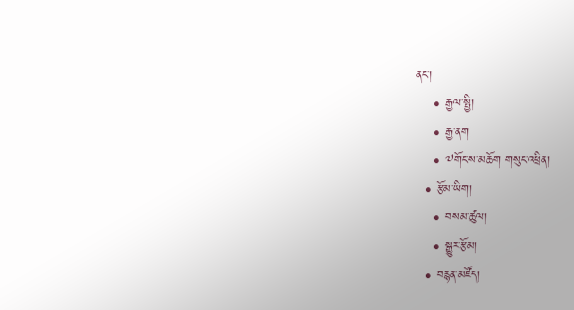ནང་།
    • རྒྱལ་སྤྱི།
    • རྒྱ་ནག
    • ༧གོང་ས་མཆོག གསུང་འཕྲིན།
  • རྩོམ་ཡིག།
    • བསམ་ཚུལ།
    • སྒྱུར་རྩོམ།
  • བརྙན་མཛོད།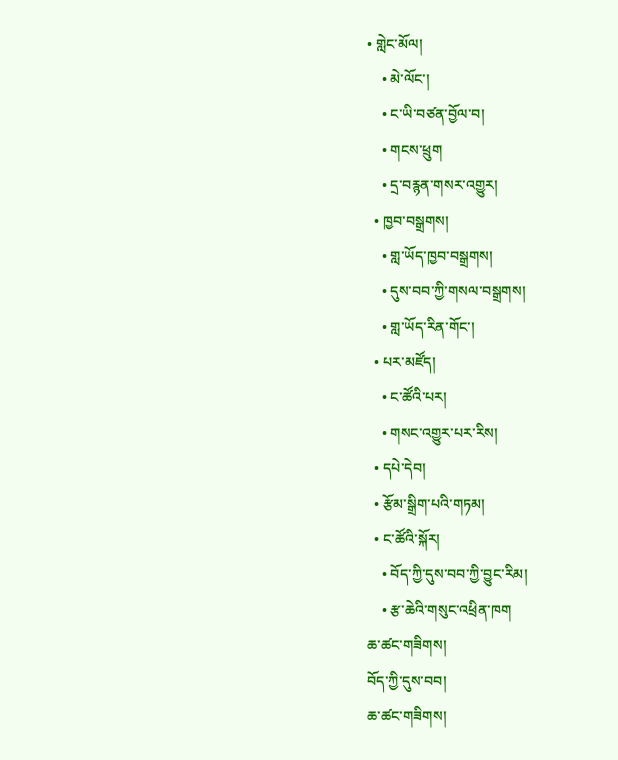• གླེང་མོལ།
    • མེ་ལོང་།
    • ང་ཡི་བཙན་བྱོལ་བ།
    • གངས་ཕྲུག
    • དྲ་བརྙན་གསར་འགྱུར།
  • ཁྱབ་བསྒྲགས།
    • གླ་ཡོད་ཁྱབ་བསྒྲགས།
    • དུས་བབ་ཀྱི་གསལ་བསྒྲགས།
    • གླ་ཡོད་རིན་གོང་།
  • པར་མཛོད།
    • ང་ཚོའི་པར།
    • གསང་འགྱུར་པར་རིས།
  • དཔེ་དེབ།
  • རྩོམ་སྒྲིག་པའི་གཏམ།
  • ང་ཚོའི་སྐོར།
    • བོད་ཀྱི་དུས་བབ་ཀྱི་བྱུང་རིམ།
    • རྩ་ཆེའི་གསུང་འཕྲིན་ཁག
ཆ་ཚང་གཟིགས།
བོད་ཀྱི་དུས་བབ།
ཆ་ཚང་གཟིགས།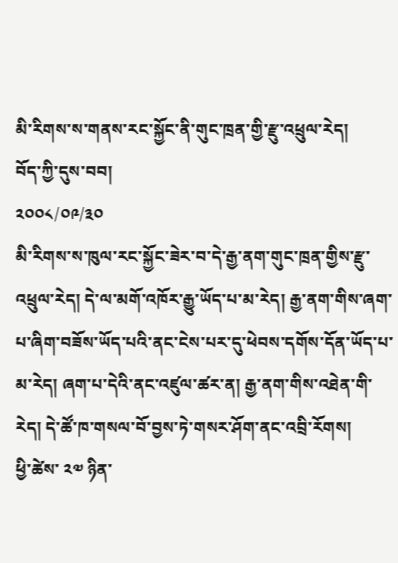མི་རིགས་ས་གནས་རང་སྐྱོང་ནི་གུང་ཁྲན་གྱི་རྫུ་འཕྲུལ་རེད།
བོད་ཀྱི་དུས་བབ།
༢༠༠༨/༠༩/༣༠
མི་རིགས་ས་ཁུལ་རང་སྐྱོང་ཟེར་བ་དེ་རྒྱ་ནག་གུང་ཁྲན་གྱིས་རྫུ་འཕྲུལ་རེད། དེ་ལ་མགོ་འཁོར་རྒྱུ་ཡོད་པ་མ་རེད། རྒྱ་ནག་གིས་ཞག་པ་ཞིག་བཟོས་ཡོད་པའི་ནང་ངེས་པར་དུ་ཕེབས་དགོས་དོན་ཡོད་པ་མ་རེད། ཞག་པ་དེའི་ནང་འཛུལ་ཚར་ན། རྒྱ་ནག་གིས་འཐེན་གི་རེད། དེ་ཚོ་ཁ་གསལ་བོ་བྱས་ཏེ་གསར་ཤོག་ནང་འབྲི་རོགས།
ཕྱི་ཚེས་ ༢༧ ཉིན་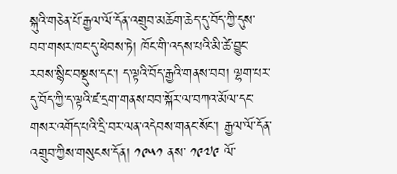སྐུའི་གཅེན་པོ་རྒྱལ་ལོ་དོན་འགྲུབ་མཆོག་ཆེད་དུ་བོད་ཀྱི་དུས་བབ་གསར་ཁང་དུ་ཕེབས་ཏེ། ཁོང་གི་འདས་པའི་མི་ཚེ་བྱུང་རབས་སྙིང་བསྡུས་དང་། ད་ལྟའི་བོད་རྒྱའི་གནས་བབ། ལྷག་པར་དུ་བོད་ཀྱི་ད་ལྟའི་ཛ་དྲག་གནས་བབ་སྐོར་ལ་བཀའ་མོལ་དང་གསར་འགོད་པའི་དྲི་བར་ལན་འདེབས་གནང་སོང་། རྒྱལ་ལོ་དོན་འགྲུབ་ཀྱིས་གསུངས་དོན། ༡༩༥༡ ནས་ ༡༩༧༩ ལོ་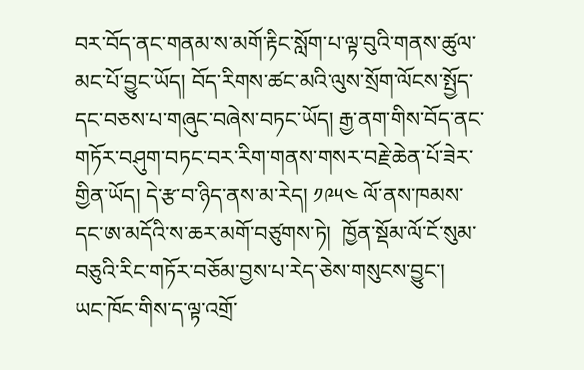བར་བོད་ནང་གནམ་ས་མགོ་རྟིང་སློག་པ་ལྟ་བུའི་གནས་ཚུལ་མང་པོ་བྱུང་ཡོད། བོད་རིགས་ཚང་མའི་ལུས་སྲོག་ལོངས་སྤྱོད་དང་བཅས་པ་གཞུང་བཞེས་བཏང་ཡོད། རྒྱ་ནག་གིས་བོད་ནང་གཏོར་བཤུག་བཏང་བར་རིག་གནས་གསར་བརྗེ་ཆེན་པོ་ཟེར་གྱིན་ཡོད། དེ་རྩ་བ་ཉིད་ནས་མ་རེད། ༡༩༥༤ ལོ་ནས་ཁམས་དང་ཨ་མདོའི་ས་ཆར་མགོ་བཙུགས་ཏེ།  ཁྱོན་སྡོམ་ལོ་ངོ་སུམ་བཅུའི་རིང་གཏོར་བཅོམ་བྱས་པ་རེད་ཅེས་གསུངས་བྱུང་།
ཡང་ཁོང་གིས་ད་ལྟ་འགྲོ་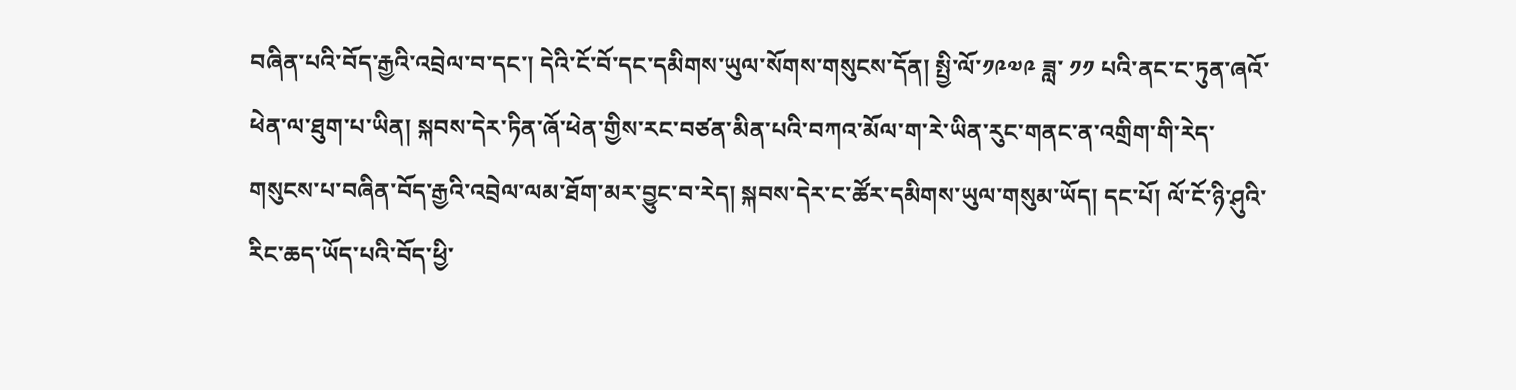བཞིན་པའི་བོད་རྒྱའི་འབྲེལ་བ་དང་། དེའི་ངོ་བོ་དང་དམིགས་ཡུལ་སོགས་གསུངས་དོན། སྤྱི་ལོ་༡༩༧༩ ཟླ་ ༡༡ པའི་ནང་ང་ཏུན་ཞའོ་ཕེན་ལ་ཐུག་པ་ཡིན། སྐབས་དེར་ཏིན་ཞོ་ཕེན་གྱིས་རང་བཙན་མིན་པའི་བཀའ་མོལ་ག་རེ་ཡིན་རུང་གནང་ན་འགྲིག་གི་རེད་གསུངས་པ་བཞིན་བོད་རྒྱའི་འབྲེལ་ལམ་ཐོག་མར་བྱུང་བ་རེད། སྐབས་དེར་ང་ཚོར་དམིགས་ཡུལ་གསུམ་ཡོད། དང་པོ། ལོ་ངོ་ཉི་ཤུའི་རིང་ཆད་ཡོད་པའི་བོད་ཕྱི་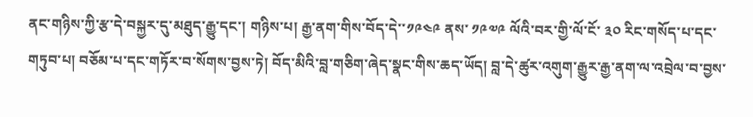ནང་གཉིས་ཀྱི་རྩ་དེ་བསྐྱར་དུ་མཐུད་རྒྱུ་དང་། གཉིས་པ། རྒྱ་ནག་གིས་བོད་དེ་་༡༩༤༩ ནས་ ༡༩༧༩ ལོའི་བར་གྱི་ལོ་ངོ་ ༣༠ རིང་གསོད་པ་དང་གཏུབ་པ། བཅོམ་པ་དང་གཏོར་བ་སོགས་བྱས་ཏེ། བོད་མིའི་བླ་གཅིག་ཞེད་སྣང་གིས་ཆད་ཡོད། བླ་དེ་ཚུར་འགུག་རྒྱུར་རྒྱ་ནག་ལ་འབྲེལ་བ་བྱས་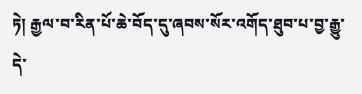ཏེ། རྒྱལ་བ་རིན་པོ་ཆེ་བོད་དུ་ཞབས་སོར་འགོད་ཐུབ་པ་བྱ་རྒྱུ་དེ་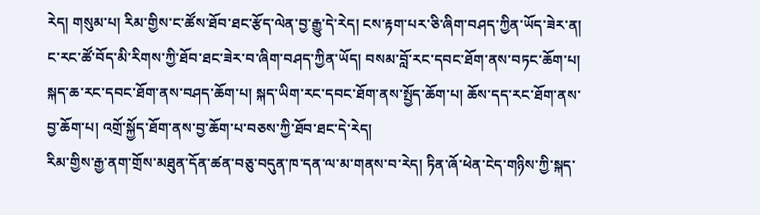རེད། གསུམ་པ། རིམ་གྱིས་ང་ཚོས་ཐོབ་ཐང་རྩོད་ལེན་བྱ་རྒྱུ་དེ་རེད། ངས་རྟག་པར་ཅི་ཞིག་བཤད་ཀྱིན་ཡོད་ཟེར་ན། ང་རང་ཚོ་བོད་མི་རིགས་ཀྱི་ཐོབ་ཐང་ཟེར་བ་ཞིག་བཤད་ཀྱིན་ཡོད། བསམ་བློ་རང་དབང་ཐོག་ནས་བཏང་ཆོག་པ། སྐད་ཆ་རང་དབང་ཐོག་ནས་བཤད་ཆོག་པ། སྐད་ཡིག་རང་དབང་ཐོག་ནས་སྤྱོད་ཆོག་པ། ཆོས་དད་རང་ཐོག་ནས་བྱ་ཆོག་པ། འགྲོ་སྐྱོད་ཐོག་ནས་བྱ་ཆོག་པ་བཅས་ཀྱི་ཐོབ་ཐང་དེ་རེད།
རིམ་གྱིས་རྒྱ་ནག་གྲོས་མཐུན་དོན་ཚན་བཅུ་བདུན་ཁ་དན་ལ་མ་གནས་བ་རེད། ཏིན་ཞོ་ཕེན་ངེད་གཉིས་ཀྱི་སྐད་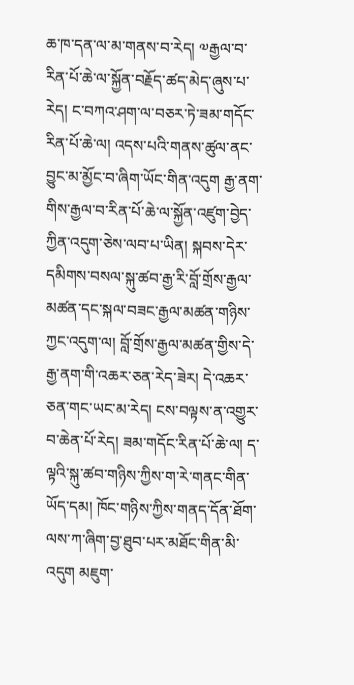ཆ་ཁ་དན་ལ་མ་གནས་བ་རེད། ༧རྒྱལ་བ་རིན་པོ་ཆེ་ལ་སྐྱོན་བརྗོད་ཚད་མེད་ཞུས་པ་རེད། ང་བཀའ་ཤག་ལ་བཅར་ཏེ་ཟམ་གདོང་རིན་པོ་ཆེ་ལ། འདས་པའི་གནས་ཚུལ་ནང་བྱུང་མ་མྱོང་བ་ཞིག་ཡོང་གིན་འདུག རྒྱ་ནག་གིས་རྒྱལ་བ་རིན་པོ་ཆེ་ལ་སྐྱོན་འཛུག་བྱེད་ཀྱིན་འདུག་ཅེས་ལབ་པ་ཡིན། སྐབས་དེར་དམིགས་བསལ་སྐུ་ཚབ་རྒྱ་རི་བློ་གྲོས་རྒྱལ་མཚན་དང་སྐལ་བཟང་རྒྱལ་མཚན་གཉིས་ཀྱང་འདུག་ལ། བློ་གྲོས་རྒྱལ་མཚན་གྱིས་དེ་རྒྱ་ནག་གི་འཆར་ཅན་རེད་ཟེར། དེ་འཆར་ཅན་གང་ཡང་མ་རེད། ངས་བལྟས་ན་འགྱུར་བ་ཆེན་པོ་རེད། ཟམ་གདོང་རིན་པོ་ཆེ་ལ། ད་ལྟའི་སྐུ་ཚབ་གཉིས་ཀྱིས་ག་རེ་གནང་གིན་ཡོད་དམ། ཁོང་གཉིས་ཀྱིས་གནད་དོན་ཐོག་ལས་ཀ་ཞིག་བྱ་ཐུབ་པར་མཐོང་གིན་མི་འདུག མཇུག་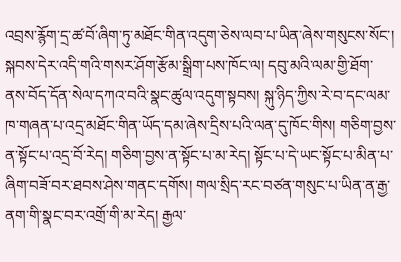འབྲས་རྙོག་དྲ་ཚ་བོ་ཞིག་ཏུ་མཐོང་གིན་འདུག་ཅེས་ལབ་པ་ཡིན་ཞེས་གསུངས་སོང་།
སྐབས་དེར་འདི་གའི་གསར་ཤོག་རྩོམ་སྒྲིག་པས་ཁོང་ལ། དབུ་མའི་ལམ་གྱི་ཐོག་ནས་བོད་དོན་སེལ་དཀའ་བའི་སྣང་ཚུལ་འདུག་སྟབས། སྐུ་ཉིད་ཀྱིས་རེ་བ་དང་ལམ་ཁ་གཞན་པ་འདྲ་མཐོང་གིན་ཡོད་དམ་ཞེས་དྲིས་པའི་ལན་དུ་ཁོང་གིས། གཅིག་བྱས་ན་སྟོང་པ་འདྲ་བོ་རེད། གཅིག་བྱས་ན་སྟོང་པ་མ་རེད། སྟོང་པ་དེ་ཡང་སྟོང་པ་མིན་པ་ཞིག་བཟོ་བར་ཐབས་ཤེས་གནང་དགོས། གལ་སྲིད་རང་བཙན་གསུང་པ་ཡིན་ན་རྒྱ་ནག་གི་སྣང་བར་འགྲོ་གི་མ་རེད། རྒྱལ་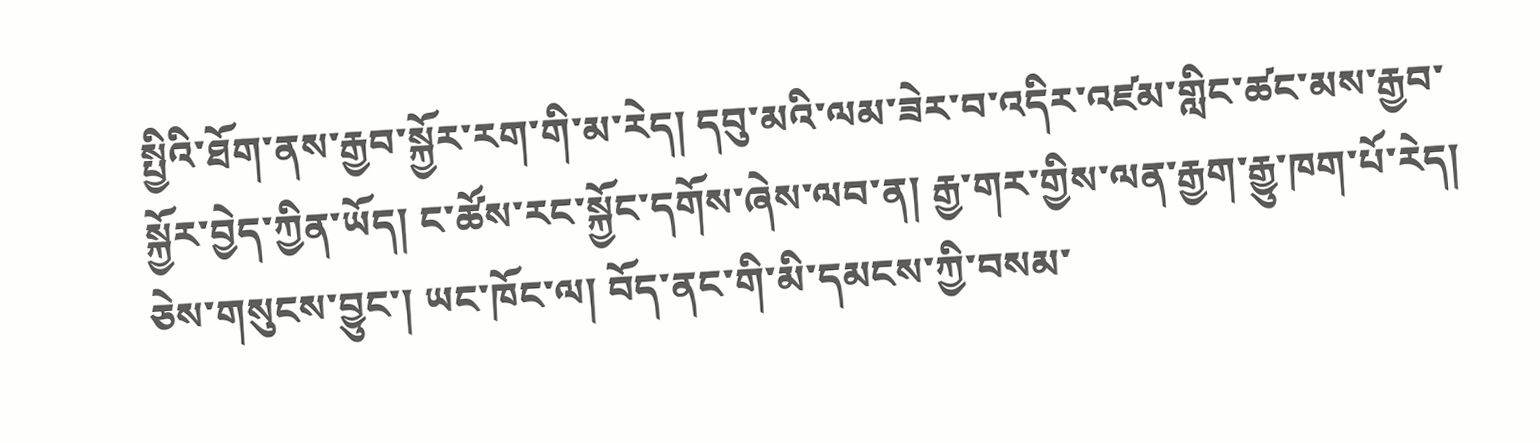སྤྱིའི་ཐོག་ནས་རྒྱབ་སྐྱོར་རག་གི་མ་རེད། དབུ་མའི་ལམ་ཟེར་བ་འདིར་འཛམ་གླིང་ཚང་མས་རྒྱབ་སྐྱོར་བྱེད་ཀྱིན་ཡོད། ང་ཚོས་རང་སྐྱོང་དགོས་ཞེས་ལབ་ན། རྒྱ་གར་གྱིས་ལན་རྒྱག་རྒྱུ་ཁག་པོ་རེད། ཅེས་གསུངས་བྱུང་། ཡང་ཁོང་ལ། བོད་ནང་གི་མི་དམངས་ཀྱི་བསམ་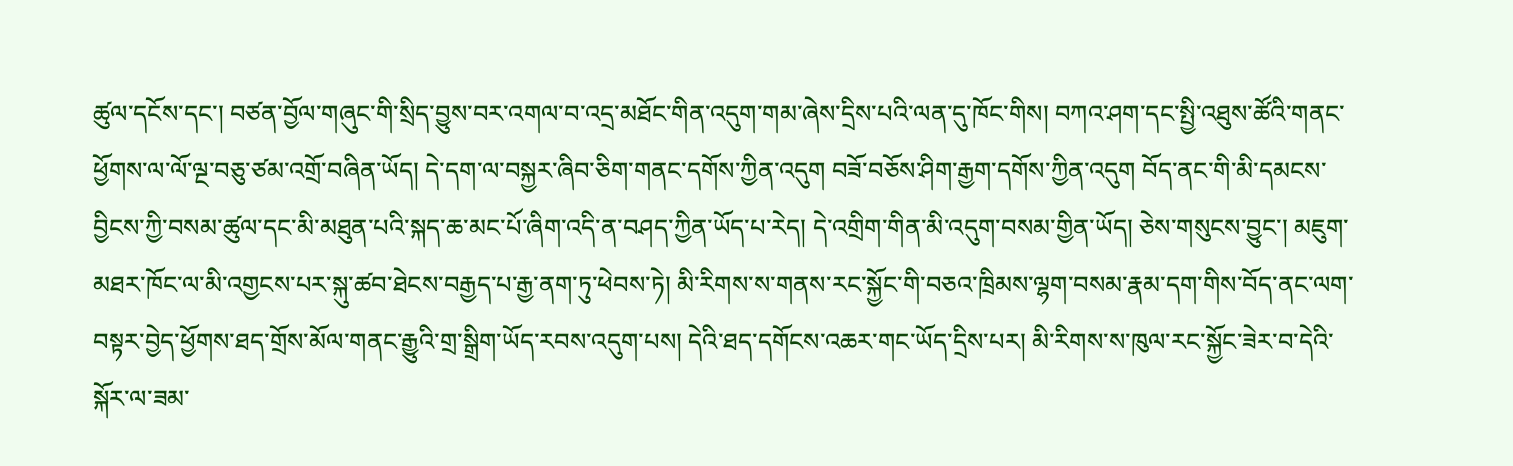ཚུལ་དངོས་དང་། བཙན་བྱོལ་གཞུང་གི་སྲིད་བྱུས་བར་འགལ་བ་འདྲ་མཐོང་གིན་འདུག་གམ་ཞེས་དྲིས་པའི་ལན་དུ་ཁོང་གིས། བཀའ་ཤག་དང་སྤྱི་འཐུས་ཚོའི་གནང་ཕྱོགས་ལ་ལོ་ལྔ་བཅུ་ཙམ་འགྲོ་བཞིན་ཡོད། དེ་དག་ལ་བསྐྱར་ཞིབ་ཅིག་གནང་དགོས་ཀྱིན་འདུག བཟོ་བཅོས་ཤིག་རྒྱག་དགོས་ཀྱིན་འདུག བོད་ནང་གི་མི་དམངས་བྱིངས་ཀྱི་བསམ་ཚུལ་དང་མི་མཐུན་པའི་སྐད་ཆ་མང་པོ་ཞིག་འདི་ན་བཤད་ཀྱིན་ཡོད་པ་རེད། དེ་འགྲིག་གིན་མི་འདུག་བསམ་གྱིན་ཡོད། ཅེས་གསུངས་བྱུང་། མཇུག་མཐར་ཁོང་ལ་མི་འགྱངས་པར་སྐུ་ཚབ་ཐེངས་བརྒྱད་པ་རྒྱ་ནག་ཏུ་ཕེབས་ཏེ། མི་རིགས་ས་གནས་རང་སྐྱོང་གི་བཅའ་ཁྲིམས་ལྷག་བསམ་རྣམ་དག་གིས་བོད་ནང་ལག་བསྟར་བྱེད་ཕྱོགས་ཐད་གྲོས་མོལ་གནང་རྒྱུའི་གྲ་སྒྲིག་ཡོད་རབས་འདུག་པས། དེའི་ཐད་དགོངས་འཆར་གང་ཡོད་དྲིས་པར། མི་རིགས་ས་ཁུལ་རང་སྐྱོང་ཟེར་བ་དེའི་སྐོར་ལ་ཟམ་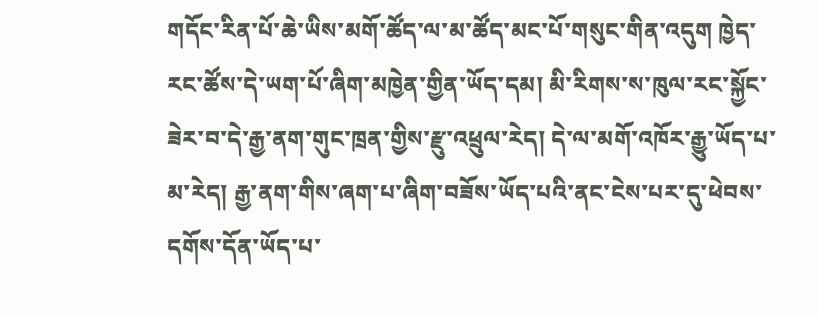གདོང་རིན་པོ་ཆེ་ཡིས་མགོ་ཚོད་ལ་མ་ཚོད་མང་པོ་གསུང་གིན་འདུག ཁྱེད་རང་ཚོས་དེ་ཡག་པོ་ཞིག་མཁྱེན་གྱིན་ཡོད་དམ། མི་རིགས་ས་ཁུལ་རང་སྐྱོང་ཟེར་བ་དེ་རྒྱ་ནག་གུང་ཁྲན་གྱིས་རྫུ་འཕྲུལ་རེད། དེ་ལ་མགོ་འཁོར་རྒྱུ་ཡོད་པ་མ་རེད། རྒྱ་ནག་གིས་ཞག་པ་ཞིག་བཟོས་ཡོད་པའི་ནང་ངེས་པར་དུ་ཕེབས་དགོས་དོན་ཡོད་པ་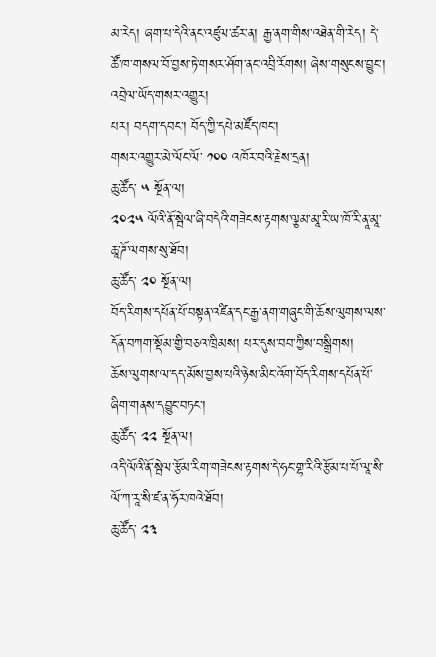མ་རེད། ཞག་པ་དེའི་ནང་འཛུལ་ཚར་ན། རྒྱ་ནག་གིས་འཐེན་གི་རེད། དེ་ཚོ་ཁ་གསལ་བོ་བྱས་ཏེ་གསར་ཤོག་ནང་འབྲི་རོགས། ཞེས་གསུངས་བྱུང་།
འབྲེལ་ཡོད་གསར་འགྱུར།
པར། བདག་དབང་། བོད་ཀྱི་དཔེ་མཛོད་ཁང་།
གསར་འགྱུར་མེ་ལོང་ལོ་ ༡༠༠ འཁོར་བའི་རྗེས་དྲན།
ཆུ་ཚོད་ ༥ སྔོན་ལ།
༢༠༢༥ ལོའི་ནོ་སྦེལ་ཞི་བདེའི་གཟེངས་རྟགས་ལྕམ་མཱ་རི་ཡ་ཁོ་རི་ནཱ་མཱ་ཆཱ་ཌོ་ལགས་སུ་ཐོབ།
ཆུ་ཚོད་ ༢༠ སྔོན་ལ།
བོད་རིགས་དཔོན་པོ་བསྟན་འཛིན་དང་རྒྱ་ནག་གཞུང་གི་ཆོས་ལུགས་ལས་དོན་བཀག་སྡོམ་གྱི་བཅའ་ཁྲིམས། པར་དུས་བབ་ཀྱིས་བསྒྲིགས།
ཆོས་ལུགས་ལ་དད་མོས་བྱས་པའི་ཉེས་མིང་འོག་བོད་རིགས་དཔོན་པོ་ཞིག་གནས་དབྱུང་བཏང་།
ཆུ་ཚོད་ ༢༢ སྔོན་ལ།
འདི་ལོའི་ནོ་སྦེལ་རྩོམ་རིག་གཟེངས་རྟགས་དེ་ཧང་གྷ་རིའི་རྩོམ་པ་པོ་ལཱ་སི་ལོ་ཀ་རཱ་སི་ཛ་ན་ཧོར་ཁའེ་ཐོབ།
ཆུ་ཚོད་ ༢༣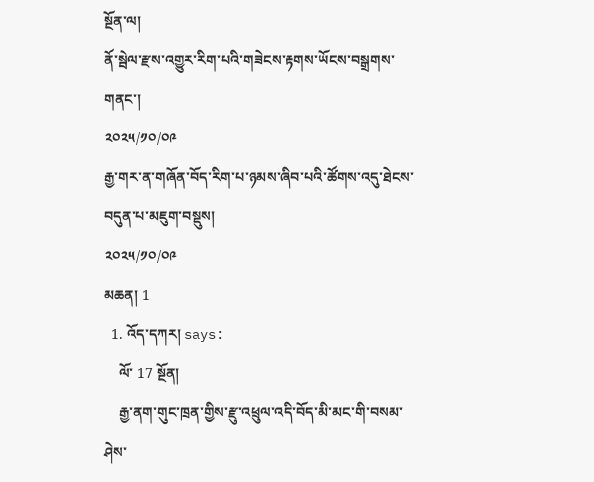སྔོན་ལ།
ནོ་སྦེལ་རྫས་འགྱུར་རིག་པའི་གཟེངས་རྟགས་ཡོངས་བསྒྲགས་གནང་།
༢༠༢༥/༡༠/༠༩
རྒྱ་གར་ན་གཞོན་བོད་རིག་པ་ཉམས་ཞིབ་པའི་ཚོགས་འདུ་ཐེངས་བདུན་པ་མཇུག་བསྡུས།
༢༠༢༥/༡༠/༠༩
མཆན། 1
  1. འོད་དཀར། says:
    ལོ་ 17 སྔོན།
    རྒྱ་ནག་གུང་ཁྲན་གྱིས་རྫུ་འཕྲུལ་འདི་བོད་མི་མང་གི་བསམ་ཤེས་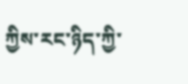ཀྱིས་རང་ཉིད་ཀྱི་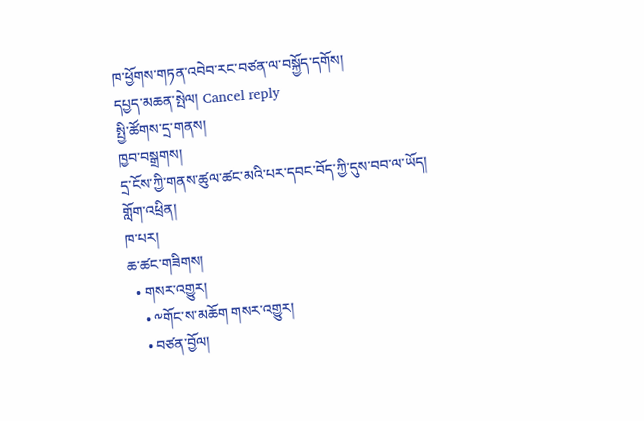ཁ་ཕྱོགས་གཏན་འབེབ་རང་བཙན་ལ་བསྐྱོད་དགོས།
དཔྱད་མཆན་སྤེལ། Cancel reply
སྤྱི་ཚོགས་དྲ་གནས།
ཁྱབ་བསྒྲགས།
དྲ་ངོས་ཀྱི་གནས་ཚུལ་ཚང་མའི་པར་དབང་བོད་ཀྱི་དུས་བབ་ལ་ཡོད།
གློག་འཕྲིན།
ཁ་པར།
ཆ་ཚང་གཟིགས།
  • གསར་འགྱུར།
    • ༸གོང་ས་མཆོག གསར་འགྱུར།
    • བཙན་བྱོལ།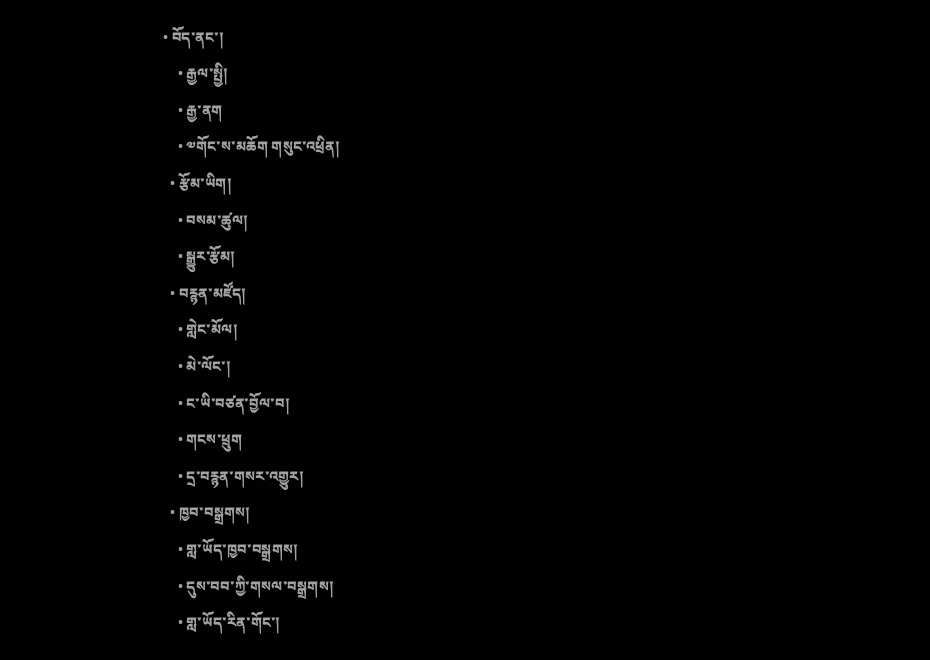• བོད་ནང་།
    • རྒྱལ་སྤྱི།
    • རྒྱ་ནག
    • ༧གོང་ས་མཆོག གསུང་འཕྲིན།
  • རྩོམ་ཡིག།
    • བསམ་ཚུལ།
    • སྒྱུར་རྩོམ།
  • བརྙན་མཛོད།
    • གླེང་མོལ།
    • མེ་ལོང་།
    • ང་ཡི་བཙན་བྱོལ་བ།
    • གངས་ཕྲུག
    • དྲ་བརྙན་གསར་འགྱུར།
  • ཁྱབ་བསྒྲགས།
    • གླ་ཡོད་ཁྱབ་བསྒྲགས།
    • དུས་བབ་ཀྱི་གསལ་བསྒྲགས།
    • གླ་ཡོད་རིན་གོང་།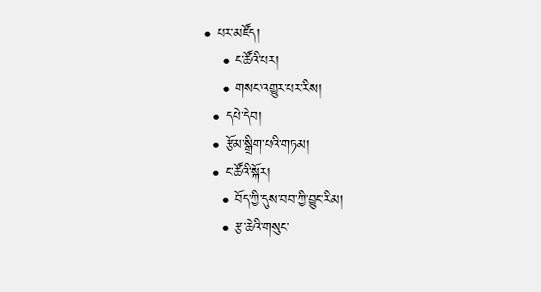• པར་མཛོད།
    • ང་ཚོའི་པར།
    • གསང་འགྱུར་པར་རིས།
  • དཔེ་དེབ།
  • རྩོམ་སྒྲིག་པའི་གཏམ།
  • ང་ཚོའི་སྐོར།
    • བོད་ཀྱི་དུས་བབ་ཀྱི་བྱུང་རིམ།
    • རྩ་ཆེའི་གསུང་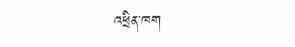འཕྲིན་ཁག